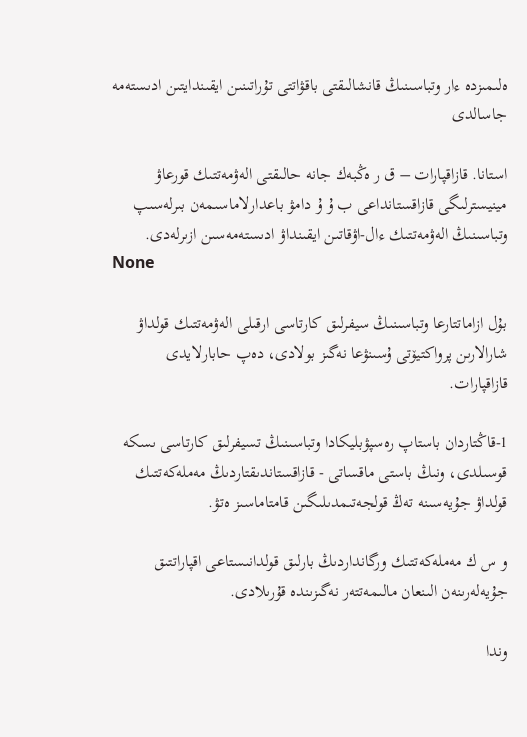ەلىمىزدە ءار وتباسىنىڭ قانشالىقتى باقۋاتتى تۇراتىنىن ايقىندايتىن ادىستەمە جاسالدى

استانا. قازاقپارات – ق ر ەڭبەك جانە حالىقتى الەۋمەتتىك قورعاۋ مينيسترلىگى قازاقستانداعى ب ۇ ۇ دامۋ باعدارلاماسىمەن بىرلەسىپ وتباسىنىڭ الەۋمەتتىك ءال-اۋقاتىن ايقىنداۋ ادىستەمەسىن ازىرلەدى.
None

بۇل ازاماتتارعا وتباسىنىڭ سيفرلىق كارتاسى ارقىلى الەۋمەتتىك قولداۋ شارالارىن پرواكتيۆتى ۇسىنۋعا نەگىز بولادى، دەپ حابارلايدى قازاقپارات.

1-قاڭتاردان باستاپ رەسپۋبليكادا وتباسىنىڭ تسيفرلىق كارتاسى ىسكە قوسىلدى، ونىڭ باستى ماقساتى - قازاقستاندىقتاردىڭ مەملەكەتتىك قولداۋ جۇيەسىنە تەڭ قولجەتىمدىلىگىن قامتاماسىز ەتۋ.

و س ك مەملەكەتتىك ورگانداردىڭ بارلىق قولدانىستاعى اقپاراتتىق جۇيەلەرىنەن الىنعان مالىمەتتەر نەگىزىندە قۇرىلادى.

وندا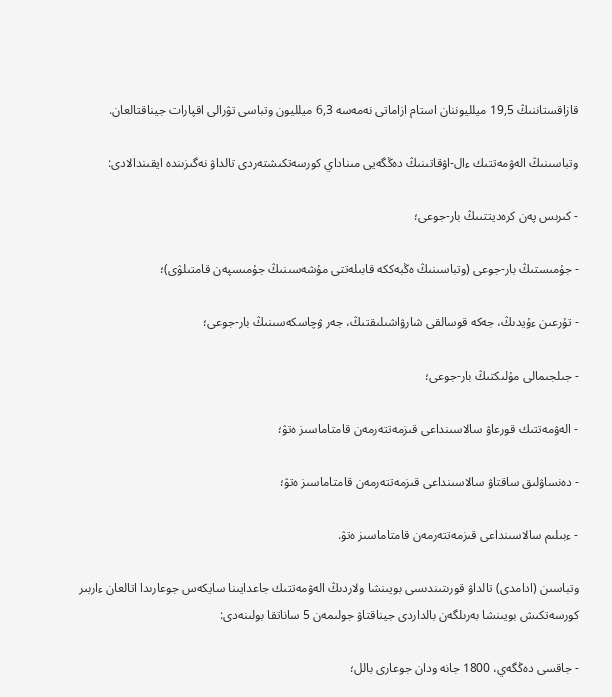قازاقستاننىڭ 19,5 ميلليوننان استام ازاماتى نەمەسە 6,3 ميلليون وتباسى تۋرالى اقپارات جيناقتالعان.

وتباسىنىڭ الەۋمەتتىك ءال-اۋقاتىنىڭ دەڭگەيى مىناداي كورسەتكىشتەردى تالداۋ نەگىزىندە ايقىندالادى:

- كىرىس پەن كرەديتتىىڭ بار-جوعى؛

- جۇمىستىڭ بار-جوعى (وتباسىنىڭ ەڭبەككە قابىلەتتى مۇشەسىنىڭ جۇمىسپەن قامتىلۋى)؛

- تۇرعىن ءۇيدىڭ، جەكە قوسالقى شارۋاشىلىقتىڭ، جەر ۋچاسكەسىنىڭ بار-جوعى؛

- جىلجىمالى مۇلىكتىڭ بار-جوعى؛

- الەۋمەتتىك قورعاۋ سالاسىنداعى قىزمەتتەرمەن قامتاماسىز ەتۋ؛

- دەنساۋلىق ساقتاۋ سالاسىنداعى قىزمەتتەرمەن قامتاماسىز ەتۋ؛

- ءبىلىم سالاسىنداعى قىزمەتتەرمەن قامتاماسىز ەتۋ.

وتباسىن (ادامدى) تالداۋ قورىتىندىسى بويىنشا ولاردىڭ الەۋمەتتىك جاعدايىنا سايكەس جوعارىدا اتالعان ءاربىر كورسەتكىش بويىنشا بەرىلگەن بالداردى جيناقتاۋ جولىمەن 5 ساناتقا بولىنەدى:

- جاقسى دەڭگەي، 1800 جانە ودان جوعارى بالل؛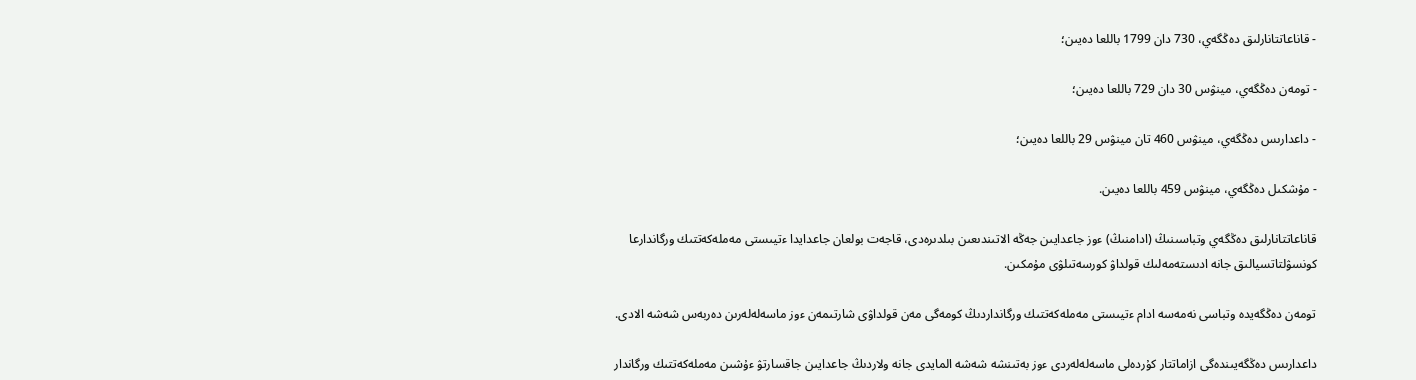- قاناعاتتانارلىق دەڭگەي، 730 دان 1799 باللعا دەيىن؛

- تومەن دەڭگەي، مينۋس 30 دان 729 باللعا دەيىن؛

- داعدارىس دەڭگەي، مينۋس 460 تان مينۋس 29 باللعا دەيىن؛

- مۇشكىل دەڭگەي، مينۋس 459 باللعا دەيىن.

قاناعاتتانارلىق دەڭگەي وتباسىنىڭ (ادامنىڭ) ءوز جاعدايىن جەڭە الاتىندىعىن بىلدىرەدى، قاجەت بولعان جاعدايدا ءتيىستى مەملەكەتتىك ورگاندارعا كونسۋلتاتسيالىق جانە ادىستەمەلىك قولداۋ كورسەتىلۋى مۇمكىن.

تومەن دەڭگەيدە وتباسى نەمەسە ادام ءتيىستى مەملەكەتتىك ورگانداردىڭ كومەگى مەن قولداۋى شارتىمەن ءوز ماسەلەلەرىن دەربەس شەشە الادى.

داعدارىس دەڭگەيىندەگى ازاماتتار كۇردەلى ماسەلەلەردى ءوز بەتىنشە شەشە المايدى جانە ولاردىڭ جاعدايىن جاقسارتۋ ءۇشىن مەملەكەتتىك ورگاندار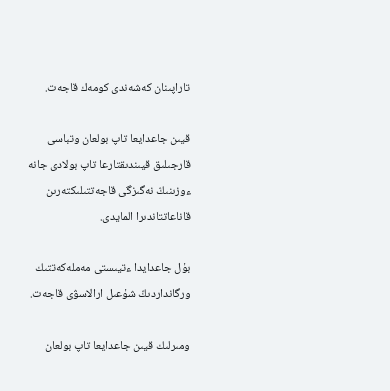تاراپىنان كەشەندى كومەك قاجەت.

قيىن جاعدايعا تاپ بولعان وتباسى قارجىلىق قيىندىقتارعا تاپ بولادى جانە ءوزىنىڭ نەگىزگى قاجەتتىلىكتەرىن قاناعاتتاندىرا المايدى.

بۇل جاعدايدا ءتيىستى مەملەكەتتىك ورگانداردىڭ شۇعىل ارالاسۋى قاجەت.

ومىرلىك قيىن جاعدايعا تاپ بولعان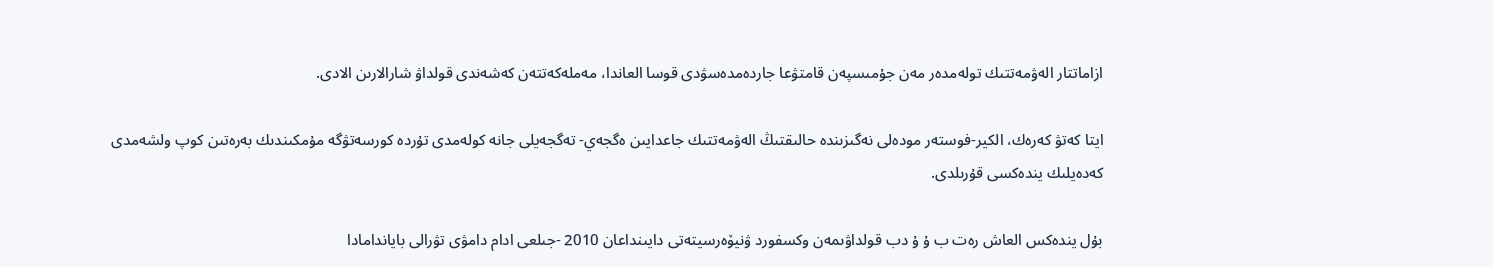ازاماتتار الەۋمەتتىك تولەمدەر مەن جۇمىسپەن قامتۋعا جاردەمدەسۋدى قوسا العاندا، مەملەكەتتەن كەشەندى قولداۋ شارالارىن الادى.

ايتا كەتۋ كەرەك، الكير-فوستەر مودەلى نەگىزىندە حالىقتىڭ الەۋمەتتىك جاعدايىن ەگجەي- تەگجەيلى جانە كولەمدى تۇردە كورسەتۋگە مۇمكىندىك بەرەتىن كوپ ولشەمدى كەدەيلىك يندەكسى قۇرىلدى.

بۇل يندەكس العاش رەت ب ۇ ۇ دب قولداۋىمەن وكسفورد ۋنيۆەرسيتەتى دايىنداعان 2010 -جىلعى ادام دامۋى تۋرالى باياندامادا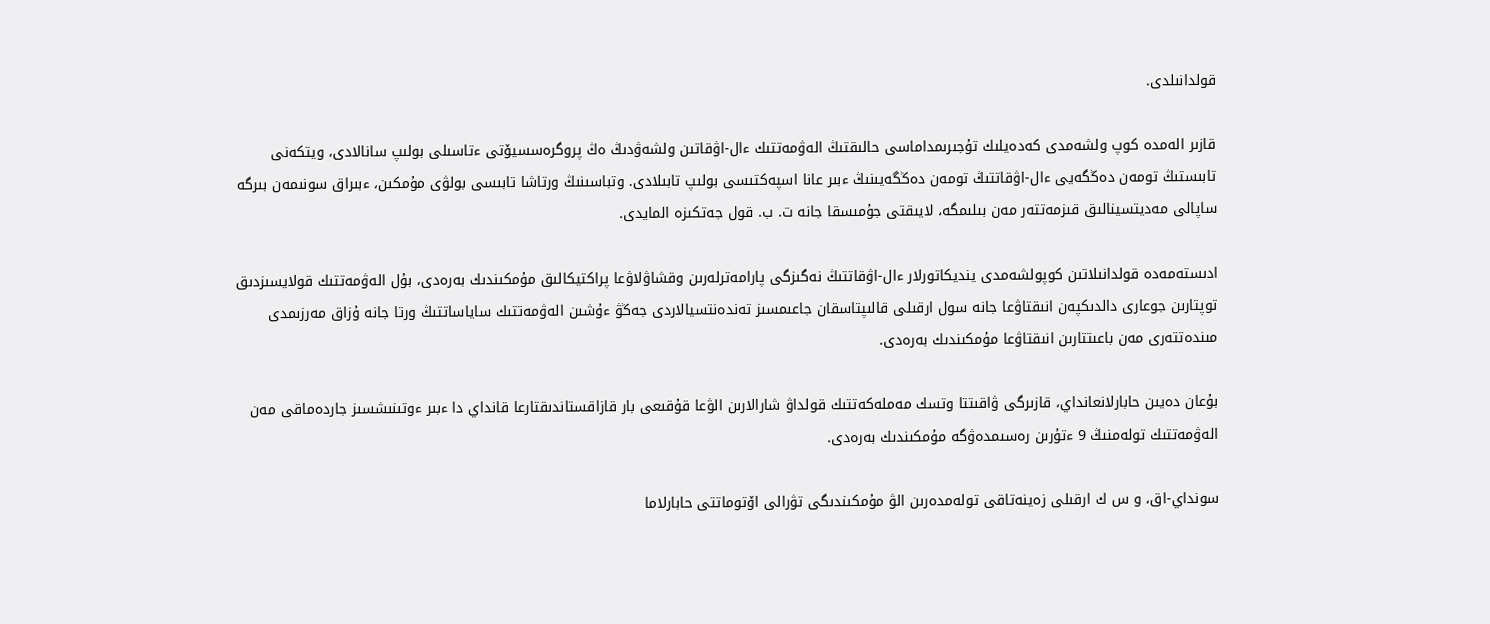قولدانىلدى.

قازىر الەمدە كوپ ولشەمدى كەدەيلىك تۇجىرىمداماسى حالىقتىڭ الەۋمەتتىك ءال-اۋقاتىن ولشەۋدىڭ ەڭ پروگرەسسيۆتى ءتاسىلى بولىپ سانالادى، ويتكەنى تابىستىڭ تومەن دەڭگەيى ءال-اۋقاتتىڭ تومەن دەڭگەيىنىڭ ءبىر عانا اسپەكتىسى بولىپ تابىلادى. وتباسىنىڭ ورتاشا تابىسى بولۋى مۇمكىن، ءبىراق سونىمەن بىرگە ساپالى مەديتسينالىق قىزمەتتەر مەن بىلىمگە، لايىقتى جۇمىسقا جانە ت. ب. قول جەتكىزە المايدى.

ادىستەمەدە قولدانىلاتىن كوپولشەمدى ينديكاتورلار ءال-اۋقاتتىڭ نەگىزگى پارامەترلەرىن وقشاۋلاۋعا پراكتيكالىق مۇمكىندىك بەرەدى، بۇل الەۋمەتتىك قولايسىزدىق توپتارىن جوعارى دالدىكپەن انىقتاۋعا جانە سول ارقىلى قالىپتاسقان جاعىمسىز تەندەنتسيالاردى جەڭۋ ءۇشىن الەۋمەتتىك ساياساتتىڭ ورتا جانە ۇزاق مەرزىمدى مىندەتتەرى مەن باعىتتارىن انىقتاۋعا مۇمكىندىك بەرەدى.

بۇعان دەيىن حابارلانعانداي، قازىرگى ۋاقىتتا وتسك مەملەكەتتىك قولداۋ شارالارىن الۋعا قۇقىعى بار قازاقستاندىقتارعا قانداي دا ءبىر ءوتىنىشسىز جاردەماقى مەن الەۋمەتتىك تولەمنىڭ 9 ءتۇرىن رەسىمدەۋگە مۇمكىندىك بەرەدى.

سونداي-اق، و س ك ارقىلى زەينەتاقى تولەمدەرىن الۋ مۇمكىندىگى تۋرالى اۆتوماتتى حابارلاما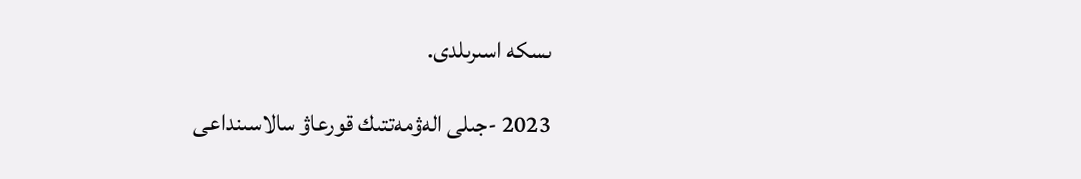ىسكە اسىرىلدى.

2023 -جىلى الەۋمەتتىك قورعاۋ سالاسىنداعى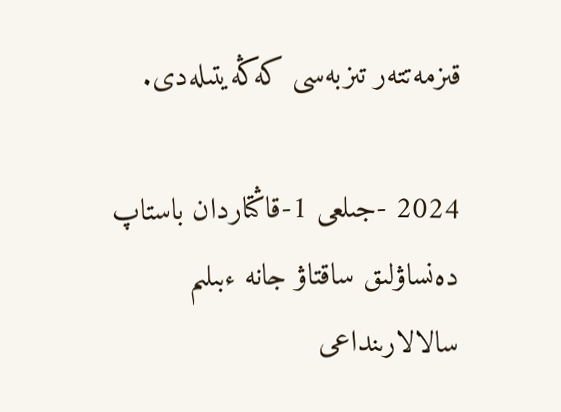قىزمەتتەر تىزبەسى كەڭەيتىلەدى.

2024 -جىلعى 1-قاڭتاردان باستاپ دەنساۋلىق ساقتاۋ جانە ءبىلىم سالالارىنداعى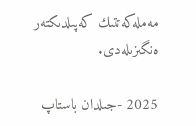مەملەكەتتىك كەپىلدىكتەر ەنگىزىلەدى.

2025 -جىلدان باستاپ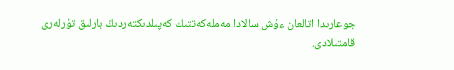جوعارىدا اتالعان ءۇش سالادا مەملەكەتتىك كەپىلدىكتەردىڭ بارلىق تۇرلەرى قامتىلادى.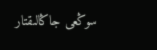سوڭعى جاڭالىقتار